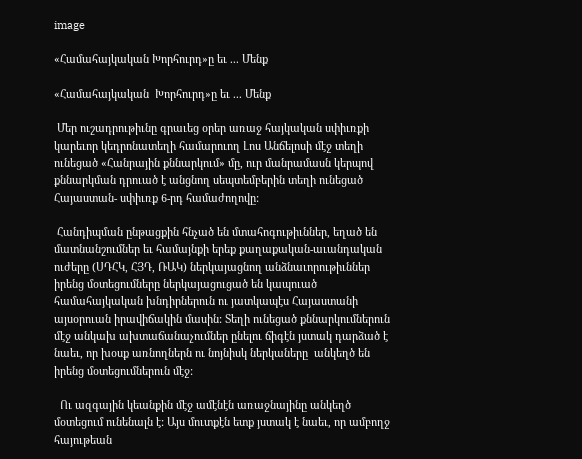image

«Համահայկական Խորհուրդ»ը եւ ... Մենք

«Համահայկական  Խորհուրդ»ը եւ ... Մենք

 Մեր ուշադրութիւնը գրաւեց օրեր առաջ հայկական սփիւռքի կարեւոր կեդրոնատեղի համարուող Լոս Անճելոսի մէջ տեղի ունեցած «Հանրային քննարկում» մը, ուր մանրամասն կերպով քննարկման դրուած է անցնող սեպտեմբերին տեղի ունեցած Հայաստան- սփիւռք 6-րդ համաժողովը:

 Հանդիպման ընթացքին հնչած են մտահոգութիւններ, եղած են մատնանշումներ եւ համայնքի երեք քաղաքական-աւանդական ուժերը (ՍԴՀԿ, ՀՅԴ, ՌԱԿ) ներկայացնող անձնաւորութիւններ իրենց մօտեցումները ներկայացուցած են կապուած համահայկական խնդիրներուն ու յատկապէս Հայաստանի այսօրուան իրավիճակին մասին: Տեղի ունեցած քննարկումներուն մէջ անկախ ախտաճանաչումներ ընելու ճիգէն յստակ դարձած է նաեւ, որ խօսք առնողներն ու նոյնիսկ ներկաները  անկեղծ են իրենց մօտեցումներուն մէջ:

  Ու ազգային կեանքին մէջ ամէնէն առաջնայինը անկեղծ մօտեցում ունենալն է: Այս մուտքէն ետք յստակ է նաեւ, որ ամբողջ հայութեան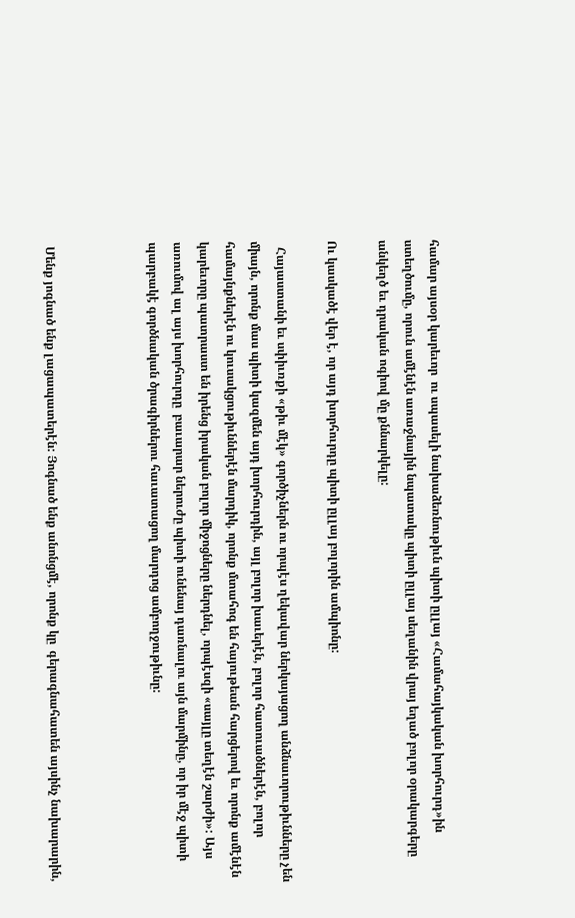համար այսօր կարեւոր  ու սպասելի նախաձեռնութիւն պիտի ըլլայ «Համահայկական խորհուրդ»ին ստեղծումը, որուն ամէնէն առաջնային նպատակը պիտի ըլլայ սեղանին վրայ եղած բոլոր օրակարգերը  անկեղծ եւ դրական ոգիով մը քննարկելը:

Ու կասկածէ վեր է, որ այդ խորհուրդը պիտի ըլլայ բոլորին ամպիոնը:

  Հայաստանի եւ սփիւռքի «թիւ մէկ» գործիչներն ու որպէս ղեկավար ներկայացող անձնաւորութիւնները չեն միայն, որոնք մաս պիտի կազմեն այդ խորհուրդին, այլ բոլոր խաւերէն, բոլոր հատուածներէն, բոլոր համայնքներէն ու կուսակցութիւններէն մարդիկ, որոնք մտահոգ են հայութեան հարցերով եւ որոնք ամէնէն կարեւորը պատրաստ են իրենց իրական բոլոր միջոցները ներդնել, որպէսզի «սայլը տեղէն շարժի»: Այս առումով ալ այս խորհուրդը  բաւարար ներուժը պիտի ունենայ դառնալու այն մարմինը, որ իր մէջ պիտի պարբակէ գործնական ծրագիրներու հաւատացող մարդոց ամբողջութիւնը:



 Մենք յոգնած ենք լացապատերէն: Յոգնած ենք անոնցմէ, որոնք կը  գերագնահատեն այսինչ նախարարին,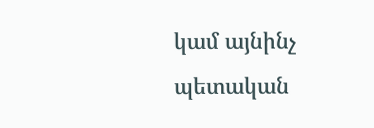կամ այնինչ պետական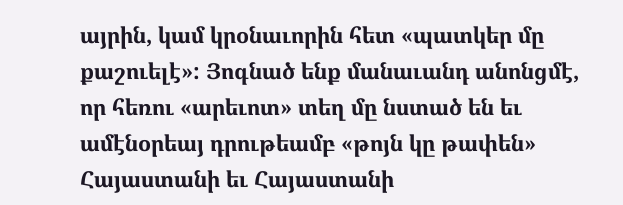այրին, կամ կրօնաւորին հետ «պատկեր մը քաշուելէ»: Յոգնած ենք մանաւանդ անոնցմէ, որ հեռու «արեւոտ» տեղ մը նստած են եւ ամէնօրեայ դրութեամբ «թոյն կը թափեն» Հայաստանի եւ Հայաստանի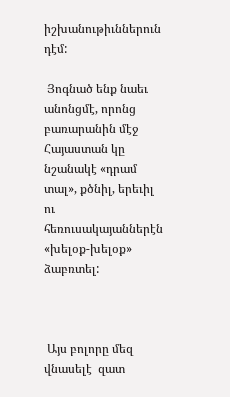իշխանութիւններուն դէմ:

 Յոգնած ենք նաեւ անոնցմէ, որոնց բառարանին մէջ Հայաստան կը նշանակէ «դրամ տալ», քծնիլ, երեւիլ ու հեռուսակայաններէն «խելօք-խելօք» ձաբռտել:



 Այս բոլորը մեզ վնասելէ  զատ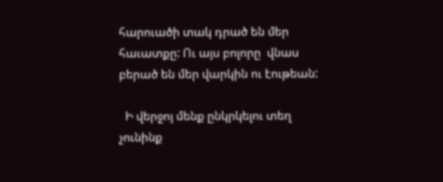հարուածի տակ դրած են մեր հաւատքը: Ու այս բոլորը  վնաս  բերած են մեր վարկին ու էութեան:

  Ի վերջոյ մենք ընկրկելու տեղ չունինք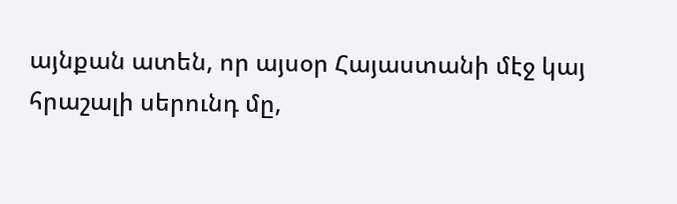այնքան ատեն, որ այսօր Հայաստանի մէջ կայ  հրաշալի սերունդ մը,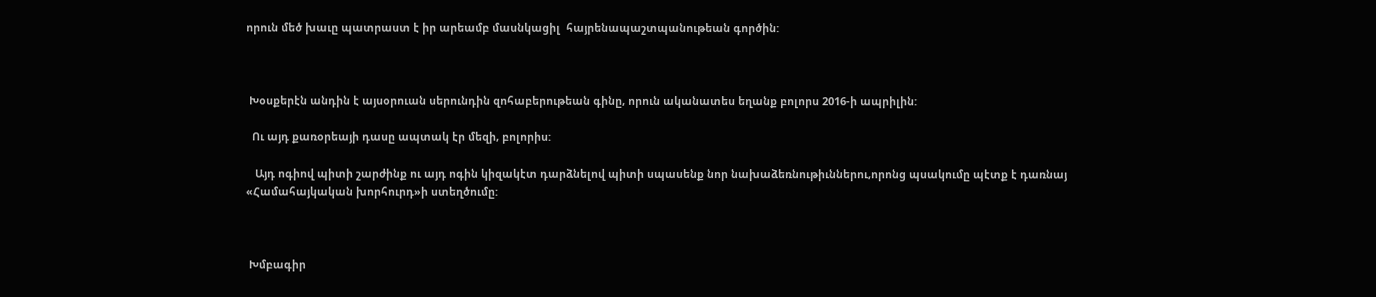որուն մեծ խաւը պատրաստ է իր արեամբ մասնկացիլ  հայրենապաշտպանութեան գործին:



 Խօսքերէն անդին է այսօրուան սերունդին զոհաբերութեան գինը, որուն ականատես եղանք բոլորս 2016-ի ապրիլին:

  Ու այդ քառօրեայի դասը ապտակ էր մեզի, բոլորիս:

   Այդ ոգիով պիտի շարժինք ու այդ ոգին կիզակէտ դարձնելով պիտի սպասենք նոր նախաձեռնութիւններու,որոնց պսակումը պէտք է դառնայ «Համահայկական խորհուրդ»ի ստեղծումը:



 Խմբագիր